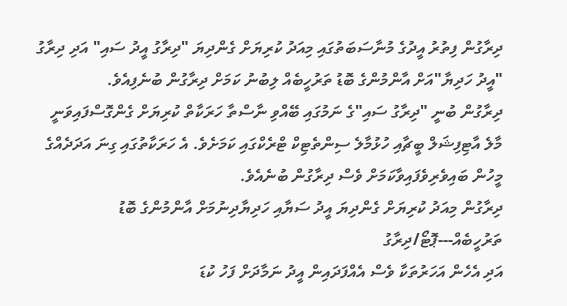ދިރާގުން ފިތުރު އީދުގެ މުނާސަބަތުގައި މިއަދު ކުރިޔަށް ގެންދިޔަ "ދިރާގު އީދު ސައި" އަދި ދިރާގު "އީދު ހަދިޔާ"އަށް އާންމުންގެ ބޮޑު ތަރުހީބެއް ލިބުނު ކަމަށް ދިރާގުން ބުނެފިއެވެ.
ދިރާގުން ބުނީ "ދިރާގު ސައި"ގެ ނަމުގައި ބޭއްވި ނާސްތާ ހަރަކާތް ކުރިޔަށް ގެންގޮސްފައިވަނީ މާލެ އާޓިފިޝަލް ބީޗާއި ހުޅުމާލެ ސިންތެޓިކް ޓްރެކްގައި ކަމަށެވެ. އެ ހަރަކާތުގައި ގިނަ އަދަދެއްގެ މީހުން ބައިވެރިވެފައިވާކަމަށް ވެސް ދިރާގުން ބުނެއެވެ.
ދިރާގުން މިއަދު ކުރިޔަށް ގެންދިޔަ އީދު ސަޔާއި ހަދިޔާދިނުމަށް އާންމުންގެ ބޮޑު ތަރުހީބެއް---ޕޮޓޯ/ދިރާގު
އަދި އެހެން އަހަރުތަކާ ވެސް އެއްފަދައިން އީދު ނަމާދަށް ފަހު ކުޑަ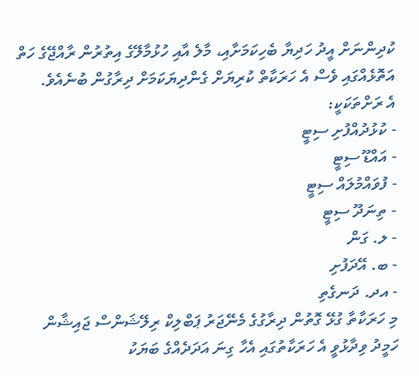ކުދިންނަށް އީދު ހަދިޔާ ބެހިކަމަށާއި، މާލެ އާއި ހުޅުމާލޭގެ އިތުރުން ރާއްޖޭގެ ހަތް އަތޮޅެއްގައި ވެސް އެ ހަރަކާތް ކުރިޔަށް ގެންދިޔަކަމަށް ދިރާގުން ބުނެއެވެ.
އެ ރަށްތަކަކީ:
- ކުޅުދުއްފުށި ސިޓީ
- އައްޑޫ ސިޓީ
- ފުވައްމުލައް ސިޓީ
- ތިނަދޫ ސިޓީ
- ލ. ގަން
- ބ. އޭދަފުށި
- އދ. ދަނގެތި
މި ހަރަކާތާ ގުޅޭ ގޮތުން ދިރާގުގެ މެނޭޖަރު ޕަބްލިކް ރިލޭޝަންސް ޖައިޝާން ހަމީދު ވިދާޅުވީ އެ ހަރަކާތުގައި އެހާ ގިނަ އަދަދެއްގެ ބަޔަކު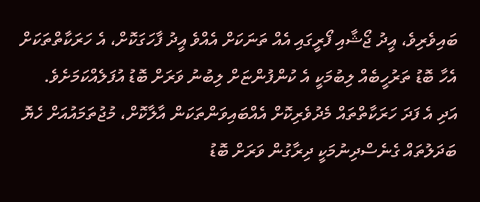ބައިވެރިވެ، އީދު ޖޯޝާއި ފޯރީގައި އެއް ތަނަކަށް އެއްވެ އީދު ފާހަގަކޮށް، އެ ހަރަކާތްތަކަށް އެހާ ބޮޑު ތަރުހީބެއް ލިބުމަކީ އެ ކުންފުންޏަށް ލިބުނު ވަރަށް ބޮޑު އުފަލެއްކަމަށެވެ.
އަދި އެ ފަދަ ހަރަކާތްތައް މެދުވެރިކޮށް އެއްބައިވަންތަކަން އާލާކޮށް، މުޖުތަމައުއަށް ހެޔޮ ބަދަލުތައް ގެނެސްދިނުމަކީ ދިރާގުން ވަރަށް ބޮޑު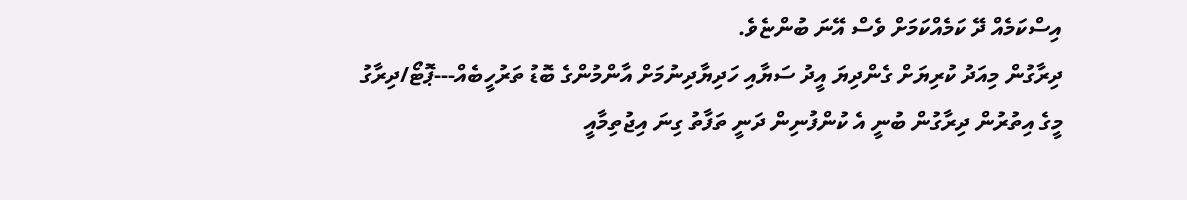އިސްކަމެއް ދޭ ކަމެއްކަމަށް ވެސް އޭނަ ބުންޏެވެ.
ދިރާގުން މިއަދު ކުރިޔަށް ގެންދިޔަ އީދު ސަޔާއި ހަދިޔާދިނުމަށް އާންމުންގެ ބޮޑު ތަރުހީބެއް---ޕޮޓޯ/ދިރާގު
މީގެ އިތުރުން ދިރާގުން ބުނީ އެ ކުންފުނިން ދަނީ ތަފާތު ގިނަ އިޖުތިމާއީ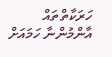ހަރަކާތްތައް އާންމުންނާ ހަމައަށް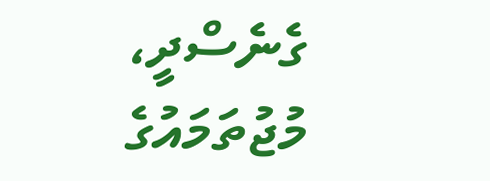ގެނެސްދީ، މުޖުތަމައުގެ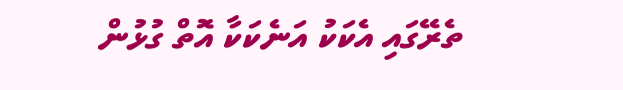ތެރޭގައި އެކަކު އަނެކަކާ އޮތް ގުޅުން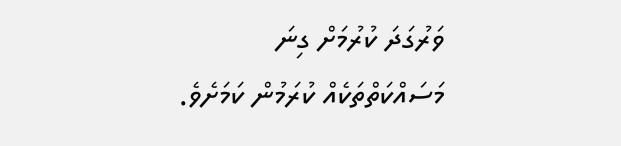ވަރުގަދަ ކުރުމަށް ގިނަ މަސައްކަތްތަކެއް ކުރަމުން ކަމަށެވެ.